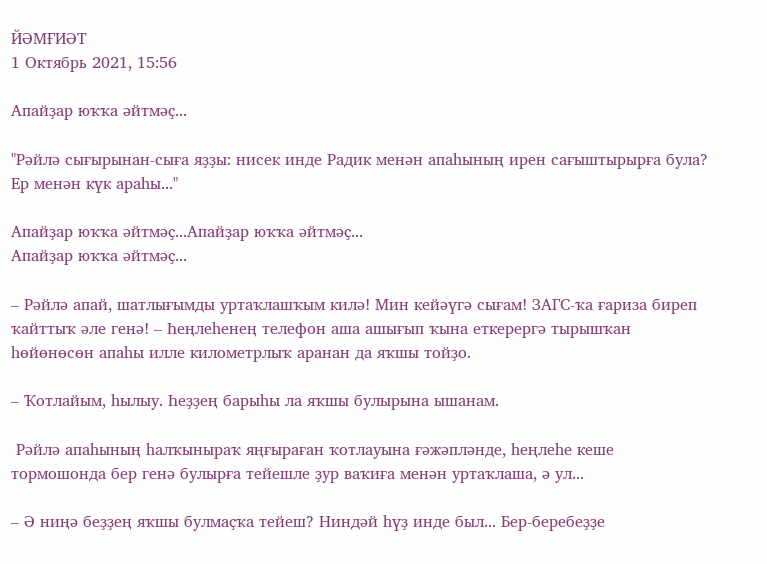ЙӘМҒИӘТ
1 Октябрь 2021, 15:56

Апайҙар юҡҡа әйтмәҫ...

"Рәйлә сығырынан-сыға яҙҙы: нисек инде Радик менән апаһының ирен сағыштырырға була? Ер менән күк араһы..."

Апайҙар юҡҡа әйтмәҫ...Апайҙар юҡҡа әйтмәҫ...
Апайҙар юҡҡа әйтмәҫ...

– Рәйлә апай, шатлығымды уртаҡлашҡым килә! Мин кейәүгә сығам! ЗАГС-ҡа ғариза биреп ҡайттыҡ әле генә! – Һеңлеһенең телефон аша ашығып ҡына еткерергә тырышҡан һөйөнөсөн апаһы илле километрлыҡ аранан да яҡшы тойҙо.

– Ҡотлайым, һылыу. Һеҙҙең барыһы ла яҡшы булырына ышанам.

 Рәйлә апаһының һалҡыныраҡ яңғыраған ҡотлауына ғәжәпләнде, һеңлеһе кеше тормошонда бер генә булырға тейешле ҙур ваҡиға менән уртаҡлаша, ә ул...

– Ә ниңә беҙҙең яҡшы булмаҫҡа тейеш? Ниндәй һүҙ инде был... Бер-беребеҙҙе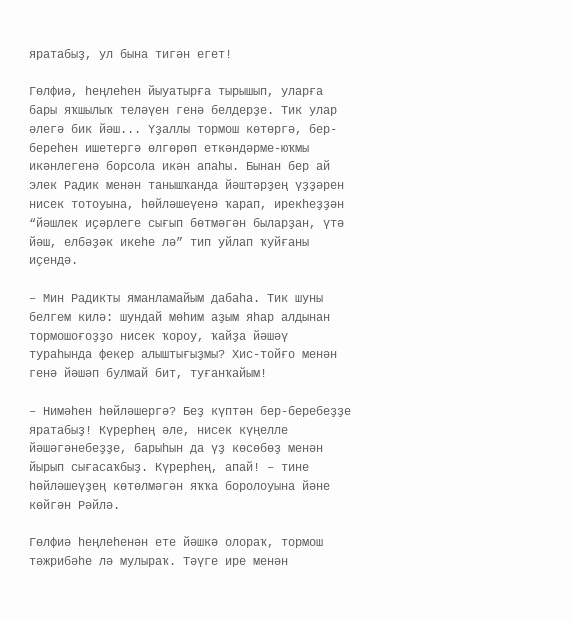яратабыҙ, ул бына тигән егет!

Гөлфиә, һеңлеһен йыуатырға тырышып, уларға бары яҡшылыҡ теләүен генә белдерҙе. Тик улар әлегә бик йәш... Үҙаллы тормош көтөргә, бер-береһен ишетергә өлгөрөп еткәндәрме-юҡмы икәнлегенә борсола икән апаһы. Бынан бер ай элек Радик менән танышҡанда йәштәрҙең үҙҙәрен нисек тотоуына, һөйләшеүенә ҡарап, ирекһеҙҙән “йәшлек иҫәрлеге сығып бөтмәгән быларҙан, үтә йәш, елбәҙәк икеһе лә” тип уйлап ҡуйғаны иҫендә.

– Мин Радикты яманламайым дабаһа. Тик шуны белгем килә: шундай мөһим аҙым яһар алдынан тормошоғоҙҙо нисек ҡороу, ҡайҙа йәшәү тураһында фекер алыштығыҙмы? Хис-тойғо менән генә йәшәп булмай бит, туғанҡайым!

– Нимәһен һөйләшергә? Беҙ күптән бер-беребеҙҙе яратабыҙ! Күрерһең әле, нисек күңелле йәшәгәнебеҙҙе, барыһын да үҙ көсөбөҙ менән йырып сығасаҡбыҙ. Күрерһең, апай! – тине һөйләшеүҙең көтөлмәгән яҡҡа боролоуына йәне көйгән Рәйлә.

Гөлфиә һеңлеһенән ете йәшкә олораҡ, тормош тәжрибәһе лә мулыраҡ. Тәүге ире менән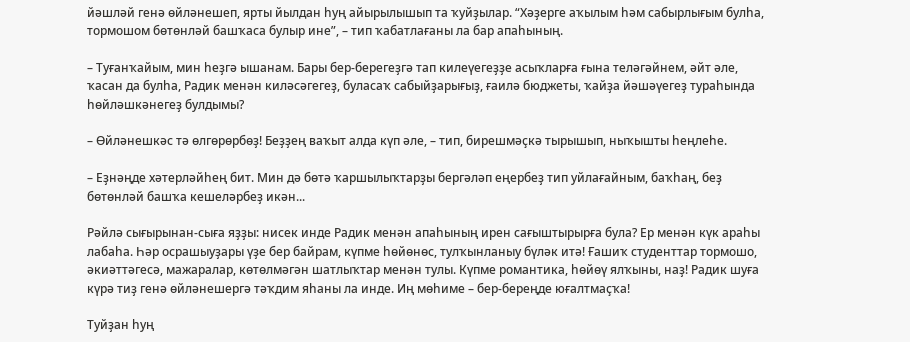йәшләй генә өйләнешеп, ярты йылдан һуң айырылышып та ҡуйҙылар. “Хәҙерге аҡылым һәм сабырлығым булһа, тормошом бөтөнләй башҡаса булыр ине”, – тип ҡабатлағаны ла бар апаһының.

– Туғанҡайым, мин һеҙгә ышанам. Бары бер-берегеҙгә тап килеүегеҙҙе асыҡларға ғына теләгәйнем, әйт әле, ҡасан да булһа, Радик менән киләсәгегеҙ, буласаҡ сабыйҙарығыҙ, ғаилә бюджеты, ҡайҙа йәшәүегеҙ тураһында һөйләшкәнегеҙ булдымы?

– Өйләнешкәс тә өлгөрөрбөҙ! Беҙҙең ваҡыт алда күп әле, – тип, бирешмәҫкә тырышып, ныҡышты һеңлеһе.

– Еҙнәңде хәтерләйһең бит. Мин дә бөтә ҡаршылыҡтарҙы бергәләп еңербеҙ тип уйлағайным, баҡһаң, беҙ бөтөнләй башҡа кешеләрбеҙ икән...

Рәйлә сығырынан-сыға яҙҙы: нисек инде Радик менән апаһының ирен сағыштырырға була? Ер менән күк араһы лабаһа. Һәр осрашыуҙары үҙе бер байрам, күпме һөйөнөс, тулҡынланыу бүләк итә! Ғашиҡ студенттар тормошо, әкиәттәгесә, мажаралар, көтөлмәгән шатлыҡтар менән тулы. Күпме романтика, һөйөү ялҡыны, наҙ! Радик шуға күрә тиҙ генә өйләнешергә тәҡдим яһаны ла инде. Иң мөһиме – бер-береңде юғалтмаҫҡа!

Туйҙан һуң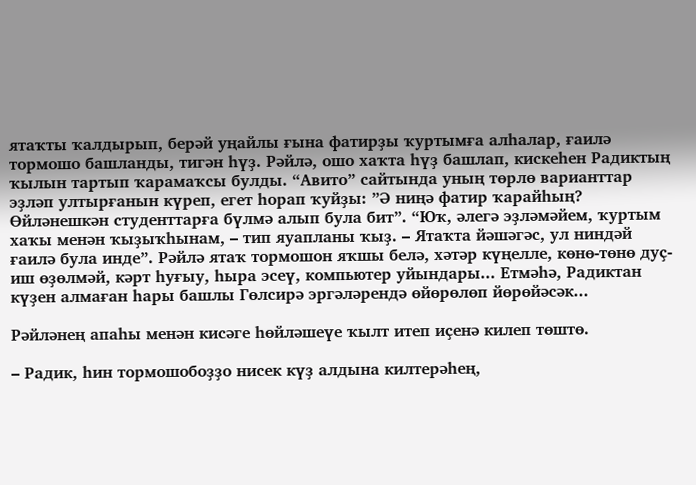ятаҡты ҡалдырып, берәй уңайлы ғына фатирҙы ҡуртымға алһалар, ғаилә тормошо башланды, тигән һүҙ. Рәйлә, ошо хаҡта һүҙ башлап, кискеһен Радиктың ҡылын тартып ҡарамаҡсы булды. “Авито” сайтында уның төрлө варианттар эҙләп ултырғанын күреп, егет һорап ҡуйҙы: ”Ә ниңә фатир ҡарайһың? Өйләнешкән студенттарға бүлмә алып була бит”. “Юҡ, әлегә эҙләмәйем, ҡуртым хаҡы менән ҡыҙыҡһынам, – тип яуапланы ҡыҙ. – Ятаҡта йәшәгәс, ул ниндәй ғаилә була инде”. Рәйлә ятаҡ тормошон яҡшы белә, хәтәр күңелле, көнө-төнө дуҫ-иш өҙөлмәй, кәрт һуғыу, һыра эсеү, компьютер уйындары... Етмәһә, Радиктан күҙен алмаған һары башлы Гөлсирә эргәләрендә өйөрөлөп йөрөйәсәк...

Рәйләнең апаһы менән кисәге һөйләшеүе ҡылт итеп иҫенә килеп төштө.

– Радик, һин тормошобоҙҙо нисек күҙ алдына килтерәһең,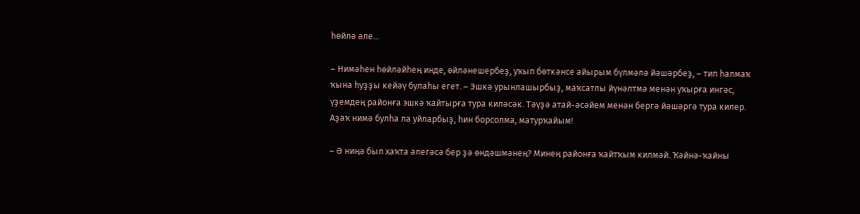һөйлә әле...

– Нимәһен һөйләйһең инде, өйләнешербеҙ, уҡып бөткәнсе айырым бүлмәлә йәшәрбеҙ, – тип һалмаҡ ҡына һуҙҙы кейәү булаһы егет. – Эшкә урынлашырбыҙ, маҡсатлы йүнәлтмә менән уҡырға ингәс, үҙемдең районға эшкә ҡайтырға тура киләсәк. Тәүҙә атай-әсәйем менән бергә йәшәргә тура килер. Аҙаҡ нимә булһа ла уйларбыҙ, һин борсолма, матурҡайым!

– Ә ниңә был хаҡта әлегәсә бер ҙә өндәшмәнең? Минең районға ҡайтҡым килмәй. Ҡәйнә-ҡайны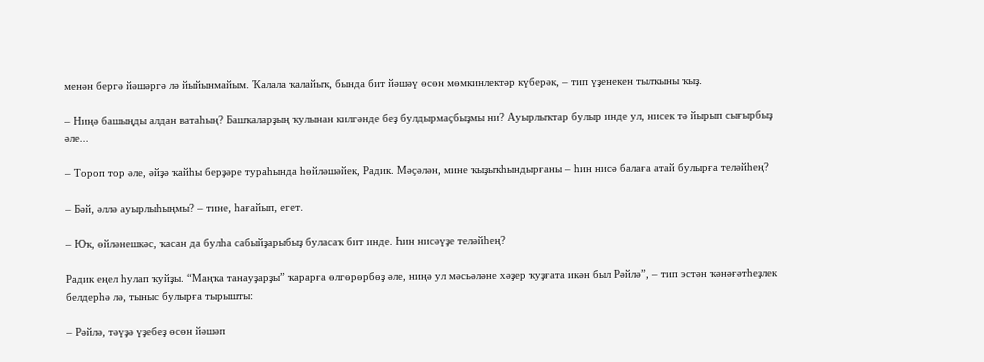менән бергә йәшәргә лә йыйынмайым. Ҡалала ҡалайыҡ, бында бит йәшәү өсөн мөмкинлектәр күберәк, – тип үҙенекен тылҡыны ҡыҙ.

– Ниңә башыңды алдан ватаһың? Башҡаларҙың ҡулынан килгәнде беҙ булдырмаҫбыҙмы ни? Ауырлыҡтар булыр инде ул, нисек тә йырып сығырбыҙ әле...

– Тороп тор әле, әйҙә ҡайһы берҙәре тураһында һөйләшәйек, Радик. Мәҫәлән, мине ҡыҙыҡһындырғаны – һин нисә балаға атай булырға теләйһең?

– Бәй, әллә ауырлыһыңмы? – тине, һағайып, егет.

– Юҡ, өйләнешкәс, ҡасан да булһа сабыйҙарыбыҙ буласаҡ бит инде. Һин нисәүҙе теләйһең?

Радик еңел һулап ҡуйҙы. “Маңҡа танауҙарҙы” ҡарарға өлгөрөрбөҙ әле, ниңә ул мәсьәләне хәҙер ҡуҙғата икән был Рәйлә”, – тип эстән ҡәнәғәтһеҙлек белдерһә лә, тыныс булырға тырышты:

– Рәйлә, тәүҙә үҙебеҙ өсөн йәшәп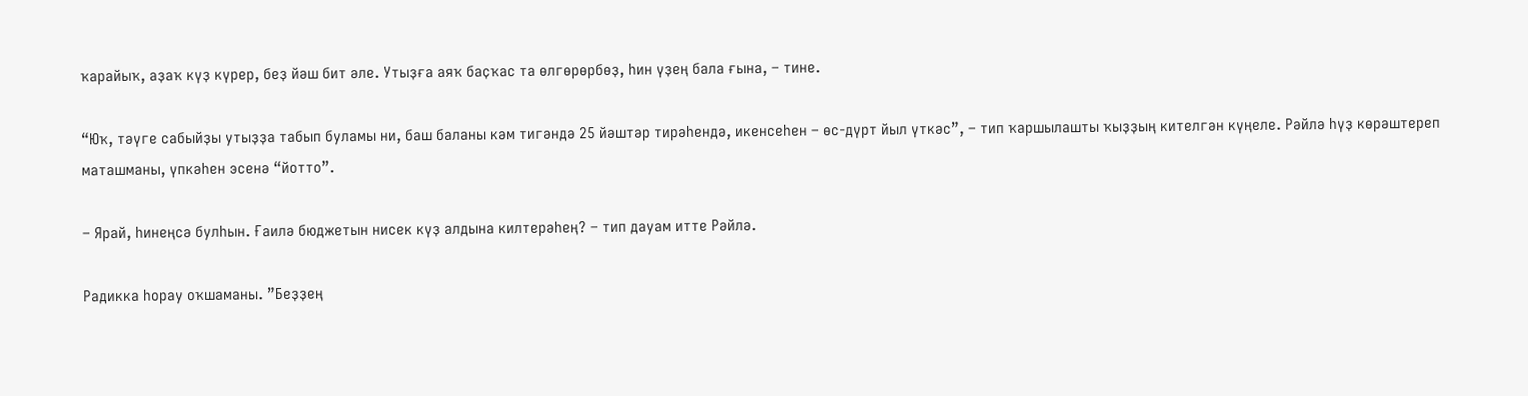ҡарайыҡ, аҙаҡ күҙ күрер, беҙ йәш бит әле. Утыҙға аяҡ баҫҡас та өлгөрөрбөҙ, һин үҙең бала ғына, – тине.

“Юҡ, тәүге сабыйҙы утыҙҙа табып буламы ни, баш баланы кәм тигәндә 25 йәштәр тирәһендә, икенсеһен – өс-дүрт йыл үткәс”, – тип ҡаршылашты ҡыҙҙың кителгән күңеле. Рәйлә һүҙ көрәштереп маташманы, үпкәһен эсенә “йотто”.

– Ярай, һинеңсә булһын. Ғаилә бюджетын нисек күҙ алдына килтерәһең? – тип дауам итте Рәйлә.

Радикка һорау оҡшаманы. ”Беҙҙең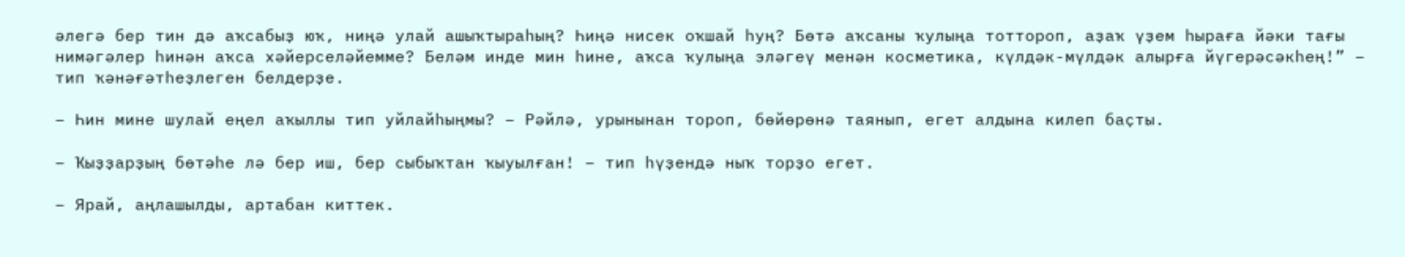әлегә бер тин дә аҡсабыҙ юҡ, ниңә улай ашыҡтыраһың? Һиңә нисек оҡшай һуң? Бөтә аҡсаны ҡулыңа тоттороп, аҙаҡ үҙем һыраға йәки тағы нимәгәлер һинән аҡса хәйерселәйемме? Беләм инде мин һине, аҡса ҡулыңа эләгеү менән косметика, күлдәк-мүлдәк алырға йүгерәсәкһең!” – тип ҡәнәғәтһеҙлеген белдерҙе.

– Һин мине шулай еңел аҡыллы тип уйлайһыңмы? – Рәйлә, урынынан тороп, бөйөрөнә таянып, егет алдына килеп баҫты.

– Ҡыҙҙарҙың бөтәһе лә бер иш, бер сыбыҡтан ҡыуылған! – тип һүҙендә ныҡ торҙо егет.

– Ярай, аңлашылды, артабан киттек.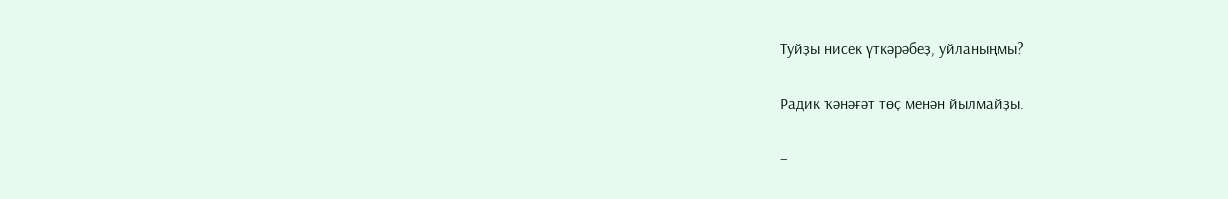Туйҙы нисек үткәрәбеҙ, уйланыңмы?

Радик ҡәнәғәт төҫ менән йылмайҙы.

–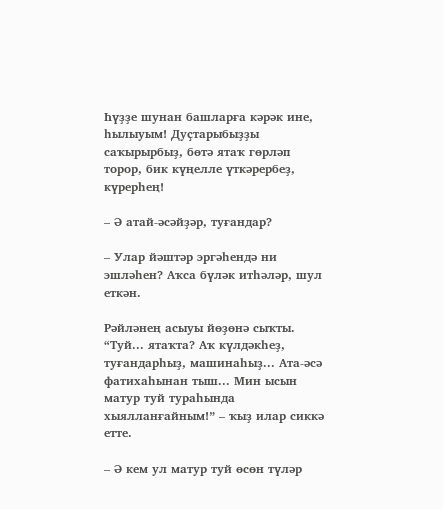Һүҙҙе шунан башларға кәрәк ине, һылыуым! Дуҫтарыбыҙҙы саҡырырбыҙ, бөтә ятаҡ гөрләп торор, бик күңелле үткәрербеҙ, күрерһең!

– Ә атай-әсәйҙәр, туғандар?

– Улар йәштәр эргәһендә ни эшләһен? Аҡса бүләк итһәләр, шул еткән.

Рәйләнең асыуы йөҙөнә сыҡты. “Туй... ятаҡта? Аҡ күлдәкһеҙ, туғандарһыҙ, машинаһыҙ... Ата-әсә фатихаһынан тыш... Мин ысын матур туй тураһында хыялланғайным!” – ҡыҙ илар сиккә етте.

– Ә кем ул матур туй өсөн түләр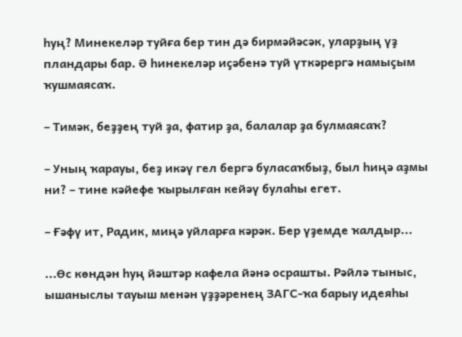һуң? Минекеләр туйға бер тин дә бирмәйәсәк, уларҙың үҙ пландары бар. Ә һинекеләр иҫәбенә туй үткәрергә намыҫым ҡушмаясаҡ.

– Тимәк, беҙҙең туй ҙа, фатир ҙа, балалар ҙа булмаясаҡ?

– Уның ҡарауы, беҙ икәү гел бергә буласаҡбыҙ, был һиңә аҙмы ни? – тине кәйефе ҡырылған кейәү булаһы егет.

– Ғәфү ит, Радик, миңә уйларға кәрәк. Бер үҙемде ҡалдыр...

...Өс көндән һуң йәштәр кафела йәнә осрашты. Рәйлә тыныс, ышаныслы тауыш менән үҙҙәренең ЗАГС-ҡа барыу идеяһы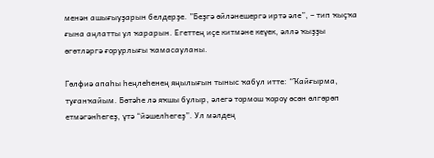менән ашығыуҙарын белдерҙе. ”Беҙгә өйләнешергә иртә әле”, – тип ҡыҫҡа ғына аңлатты ул ҡарарын. Егеттең иҫе китмәне кеүек, әллә ҡыҙҙы өгөтләргә ғорурлығы ҡамасауланы.

Гөлфиә апаһы һеңлеһенең яңылығын тыныс ҡабул итте: “Ҡайғырма, туғанҡайым. Бөтәһе лә яҡшы булыр, әлегә тормош ҡороу өсөн өлгөрөп етмәгәнһегеҙ, үтә “йәшелһегеҙ”. Ул мәлдең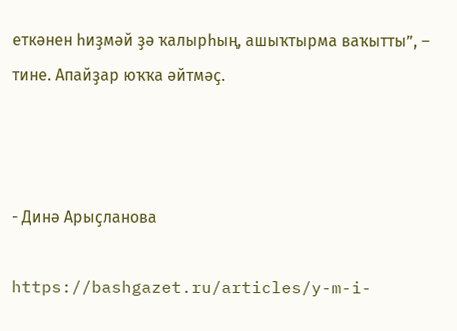еткәнен һиҙмәй ҙә ҡалырһың, ашыҡтырма ваҡытты”, – тине. Апайҙар юҡҡа әйтмәҫ.



- Динә Арыҫланова

https://bashgazet.ru/articles/y-m-i-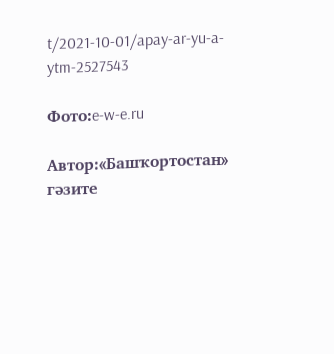t/2021-10-01/apay-ar-yu-a-ytm-2527543

Фото:e-w-e.ru

Автор:«Башҡортостан» гәзите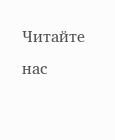Читайте нас